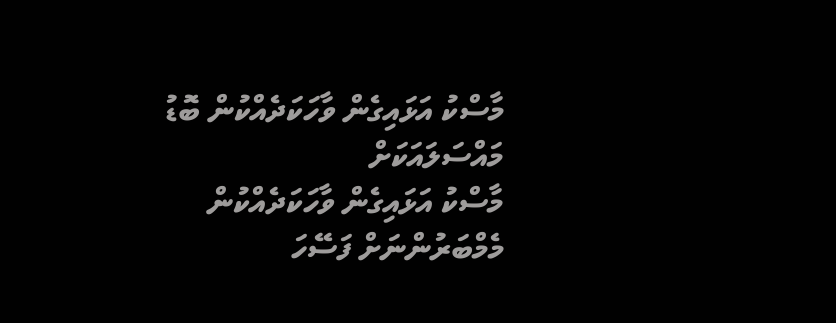މާސްކު އަޅައިގެން ވާހަކަދެއްކުން ބޮޑު މައްސަލައަކަށް
މާސްކު އަޅައިގެން ވާހަކަދެއްކުން މެމްބަރުންނަށް ފަސޭހަ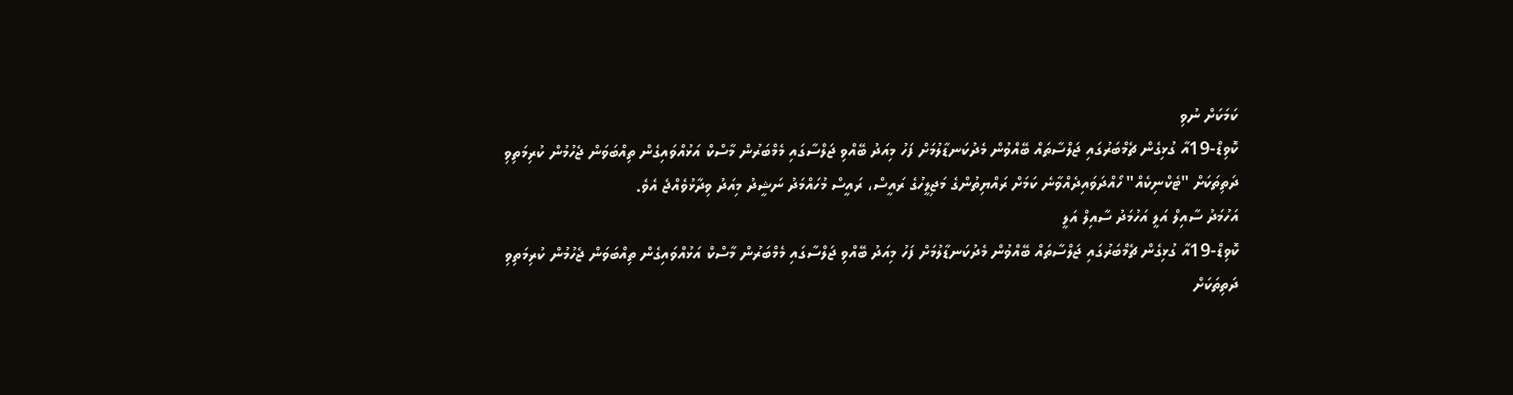ކަމަކަށް ނުވި
ކޮވިޑް-19އާ ގުޅިގެން ޗެމްބަރުގައި ޖަލްސާތައް ބޭއްވުން މެދުކަނޑާލުމަށް ފަހު މިއަދު ބޭއްވި ޖަލްސާގައި މެމްބަރުން މާސްކް އަޅުއްވައިގެން ތިއްބަވަން ޖެހުމުން ކުރިމަތިވި ދަތިތަކަށް "ޓެކްނިކެއް" ހޯއްދަވައިދެއްވާނެ ކަމަށް ރައްޔިތުންގެ މަޖިލީހުގެ ރައީސް، ރައީސް މުހައްމަދު ނަޝީދު މިއަދު ވިދާޅުވެއްޖެ އެވެ.
އަހުމަދު ސާއިލް އަލީ އަހުމަދު ސާއިލް އަލީ
ކޮވިޑް-19އާ ގުޅިގެން ޗެމްބަރުގައި ޖަލްސާތައް ބޭއްވުން މެދުކަނޑާލުމަށް ފަހު މިއަދު ބޭއްވި ޖަލްސާގައި މެމްބަރުން މާސްކް އަޅުއްވައިގެން ތިއްބަވަން ޖެހުމުން ކުރިމަތިވި ދަތިތަކަށް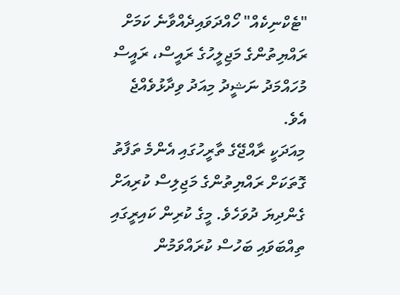"ޓެކްނިކެއް" ހޯއްދަވައިދެއްވާނެ ކަމަށް ރައްޔިތުންގެ މަޖިލީހުގެ ރައީސް، ރައީސް މުހައްމަދު ނަޝީދު މިއަދު ވިދާޅުވެއްޖެ އެވެ.
މިއަދަކީ ރާއްޖޭގެ ތާރީހުގައި އެންމެ ތަފާތު ގޮތަކަށް ރައްޔިތުންގެ މަޖިލިސް ކުރިއަށް ގެންދިޔަ ދުވަހެވެ. މީގެ ކުރިން ކައިރީގައި ތިއްބަވައި ބަހުސް ކުރައްވަމުން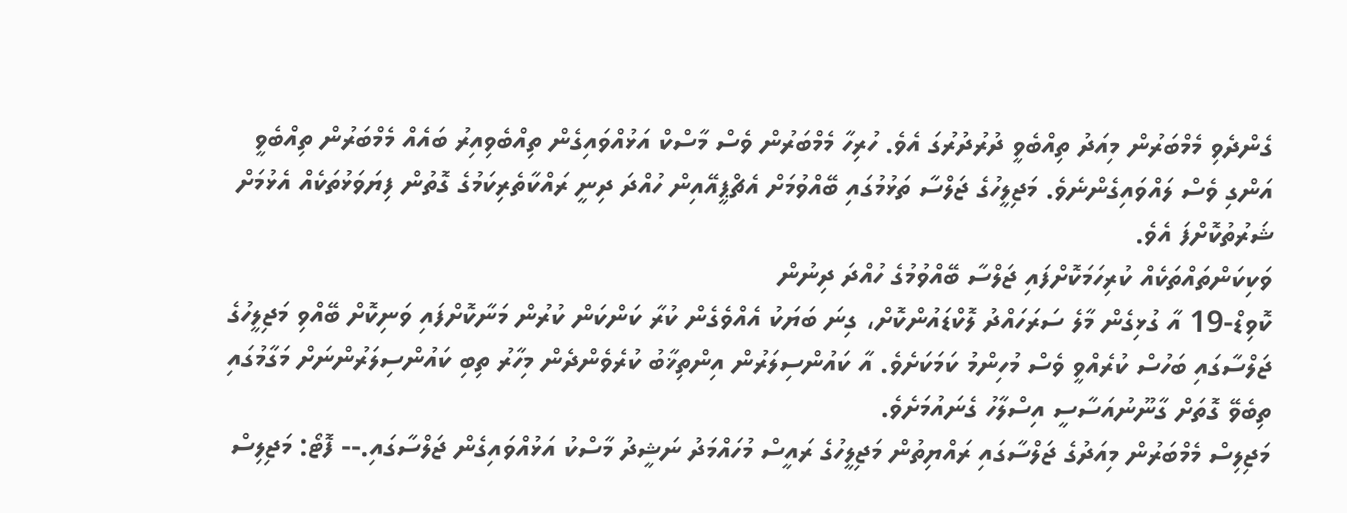ގެންދެވި މެމްބަރުން މިއަދު ތިއްބެވީ ދުރުދުރުގަ އެވެ. ހުރިހާ މެމްބަރުން ވެސް މާސްކް އަޅުއްވައިގެން ތިއްބެވިއިރު ބައެއް މެމްބަރުން ތިއްބެވީ އަންގި ވެސް ލައްވައިގެންނެވެ. މަޖިލީހުގެ ޖަލްސާ ތަޅުމުގައި ބޭއްވުމަށް އެޗްޕީއޭއިން ހުއްދަ ދިނީ ރައްކާތެރިކަމުގެ ގޮތުން ފިޔަވަޅުތަކެއް އެޅުމަށް ޝަރުތުކޮށްފަ އެވެ.
ވަކިކަންތައްތަކެއް ކުރިހަމަކޮށްފައި ޖަލްސާ ބޭއްވުމުގެ ހުއްދަ ދިނުން
ކޮވިޑް-19 އާ ގުޅިގެން މާލެ ސަރަހައްދު ލޮކްޑައުންކޮށް، ގިނަ ބަޔަކު އެއްވެގެން ކުރާ ކަންކަން ކުރުން މަނާކޮށްފައި ވަނިކޮށް ބޭއްވި މަޖިލީހުގެ ޖަލްސާގައި ބަހުސް ކުރެއްވީ ވެސް މުހިންމު ކަމަކަށެވެ. އާ ކައުންސިލަރުން އިންތިޚާބު ކުރެވެންދެން މިހާރު ތިބި ކައުންސިލަރުންނަށް މަގާމުގައި ތިބެވޭ ގޮތަށް ގާނޫނުއަސާސީ އިސްލާހު ގެނައުމަށެވެ.
މަޖިލިސް މެމްބަރުން މިއަދުގެ ޖަލްސާގައި ރައްޔިތުން މަޖިލީހުގެ ރައީސް މުހައްމަދު ނަޝީދު މާސްކު އަޅުއްވައިގެން ޖަލްސާގައި.-- ފޮޓޯ: މަޖިލިސް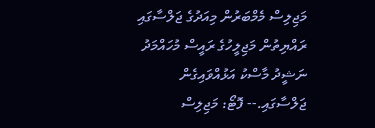މަޖިލިސް މެމްބަރުން މިއަދުގެ ޖަލްސާގައި ރައްޔިތުން މަޖިލީހުގެ ރައީސް މުހައްމަދު ނަޝީދު މާސްކު އަޅުއްވައިގެން ޖަލްސާގައި.-- ފޮޓޯ: މަޖިލިސް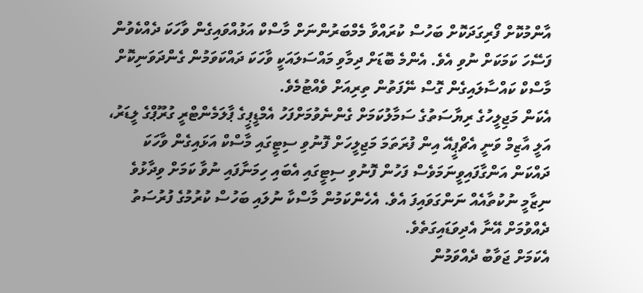އާންމުކޮށް ފޯރިގަދަކޮށް ބަހުސް ކުރައްވާ މެމްބަރުންނަށް މާސްކް އަޅުއްވައިގެން ވާހަކަ ދެއްކެވުން ފަސޭހަ ކަމަކަށް ނުވި އެވެ. އެންމެ ބޮޑަށް ދިމާވި މައްސަލައަކީ ވާހަކަ ދައްކަވަމުން ގެންދަވަނިކޮށް މާސްކް ކައްސާލައިގެން ގޮސް ނޭފަތުން ތިރިއަށް ވެއްޓުމެވެ.
އެކަން މަޖިލީހުގެ ރިޔާސަތުގެ ސަމާލުކަމަށް ގެންނެވުމަށްފަހު އެމްޑީޕީގެ ޕާލަމެންޓްރީ ގުރޫޕްގެ ލީޑަރު، އަލީ އާޒިމް ވަނީ އެޗްޕީއޭ އިން ފުރަތަމަ މަޖިލީހަށް ފޮނުވި ސިޓީގައި މާސްކް އަޅައިގެން ވާހަކަ ދައްކަން އަންގާފައިވީނަމަވެސް ފަހުން ފޮނުވި ސިޓީގައި އެބައި ހިމަނާފައި ނުވާ ކަމަށް ވިދާޅުވެ ނިޒާމީ ނުކުތާއެއް ނަންގަވައިފަ އެވެ. އެހެންކަމުން މާސްކާ ނުލައި ބަހުސް ކުރުމުގެ ފުރުސަތު ދެއްވުމަށް އޭނާ އެދިވަޑައިގަތެވެ.
އެކަމަށް ޖަވާބު ދެއްވަމުން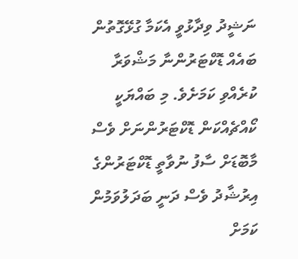ނަޝީދު ވިދާޅުވީ އެކަމާ ގުޅޭގޮތުން ބައެއް ޑޮކްޓަރުންނާ މަޝްވަރާ ކުރެއްވި ކަމަށެވެ. މި ބައްޔަކީ ކޯއްޗެއްކަން ޑޮކްޓަރުންނަށް ވެސް މާބޮޑަށް ސާފު ނުވާތީ ޑޮކްޓަރުންގެ އިރުޝާދު ވެސް ދަނީ ބަދަލުވަމުން ކަމަށް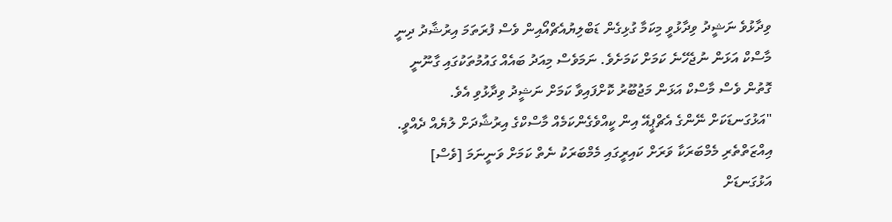ވިދާޅުވެ ނަޝީދު ވިދާޅުވީ މިކަމާ ގުޅިގެން ޑަބްލިޔުއެޗްއޯއިން ވެސް ފުރަތަމަ އިރުޝާދު ދިނީ މާސްކް އަޅަން ނުޖެހޭނެ ކަމަށް ކަމަށެވެ. ނަމަވެސް މިއަދު ބައެއް ގައުމުތަކުގައި ގާނޫނީ ގޮތުން ވެސް މާސްކް އަޅަން މަޖުބޫރު ކޮށްފައިވާ ކަމަށް ނަޝީދު ވިދާޅުވި އެވެ.
"އަޅުގަނޑަކަށް ނޭންގެ އެޗްޕީއޭ އިން ކީއްވެގެންކަމެއް މާސްކްގެ އިރުޝާދަށް ލުޔެއް ދެއްވީ. އިއްޒަތްތެރި މެމްބަރަކާ ވަރަށް ކައިރީގައި މެމްބަރަކު ނެތް ކަމަށް ވަނީނަމަ [ވެސް] އަޅުގަނޑަށް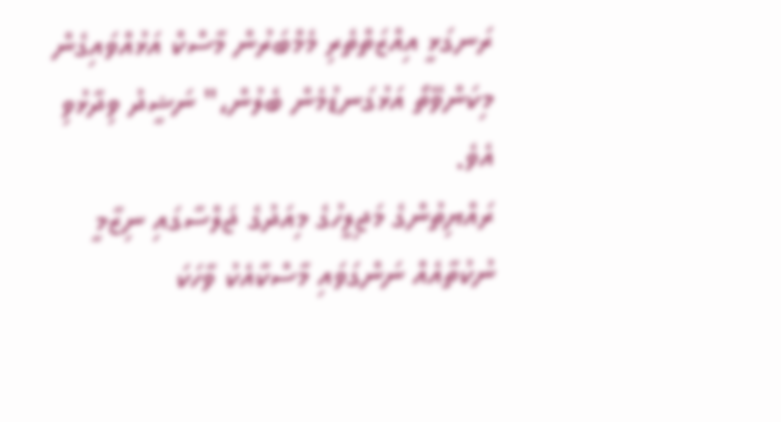ރަނގަޅީ އިއްޒަތްތެރި މެމްބަރުން މާސްކް އަޅުއްވައިގެން މިކަންވޭތޯ އަޅުގަނޑުމެން ބެލުން،" ނަޝީދު ވިދާޅުވި އެވެ.
ރައްޔިތުންގެ މަޖިލީހުގެ މިއަދުގެ ޖަލްސާގައި ނިޒާމީ ނުކުތާއެއް ނަންގަވައި މާސްކާއެކު ވާހަކަ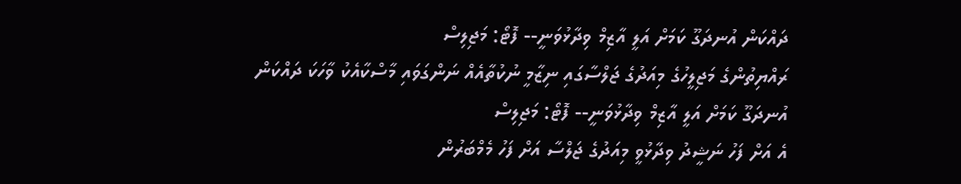ދައްކަން އުނދަގޫ ކަމަށް އަލީ އާޒިމް ވިދާޅުވަނީ-- ފޮޓޯ: މަޖިލިސް
ރައްޔިތުންގެ މަޖިލީހުގެ މިއަދުގެ ޖަލްސާގައި ނިޒާމީ ނުކުތާއެއް ނަންގަވައި މާސްކާއެކު ވާހަކަ ދައްކަން އުނދަގޫ ކަމަށް އަލީ އާޒިމް ވިދާޅުވަނީ-- ފޮޓޯ: މަޖިލިސް
އެ އަށް ފަހު ނަޝީދު ވިދާޅުވީ މިއަދުގެ ޖަލްސާ އަށް ފަހު މެމްބަރުން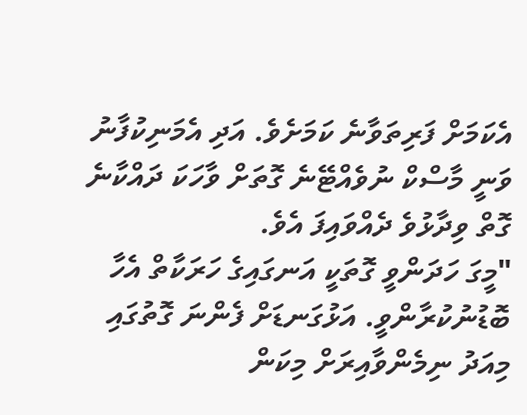އެކަމަށް ފަރިތަވާނެ ކަމަށެވެ. އަދި އެމަނިކުފާނު ވަނީ މާސްކް ނުވެއްޓޭނެ ގޮތަށް ވާހަކަ ދައްކާނެ ގޮތް ވިދާޅުވެ ދެއްވައިފަ އެވެ.
"މީގަ ހަދަންވީ ގޮތަކީ އަނގައިގެ ހަރަކާތް އެހާ ބޮޑުނުކުރާންވީ. އަޅުގަނޑަށް ފެންނަ ގޮތުގައި މިއަދު ނިމެންވާއިރަށް މިކަން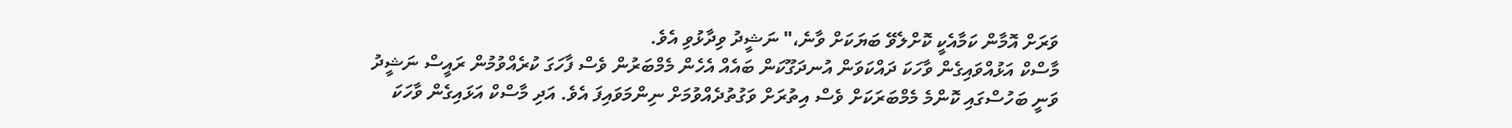ވަރަށް އޮމާން ކަމާއެކީ ކޮށްލެވޭ ބަޔަކަށް ވާނެ،" ނަޝީދު ވިދާޅުވި އެވެ.
މާސްކް އަޅުއްވައިގެން ވާހަކަ ދައްކަވަން އުނދަގޫކަން ބައެއް އެހެން މެމްބަރުން ވެސް ފާހަގަ ކުރެއްވުމުން ރައީސް ނަޝީދު ވަނީ ބަހުސްގައި ކޮންމެ މެމްބަރަކަށް ވެސް އިތުރަށް ވަގުތުދެއްވުމަށް ނިންމަވައިފަ އެވެ. އަދި މާސްކް އަޅައިގެން ވާހަކަ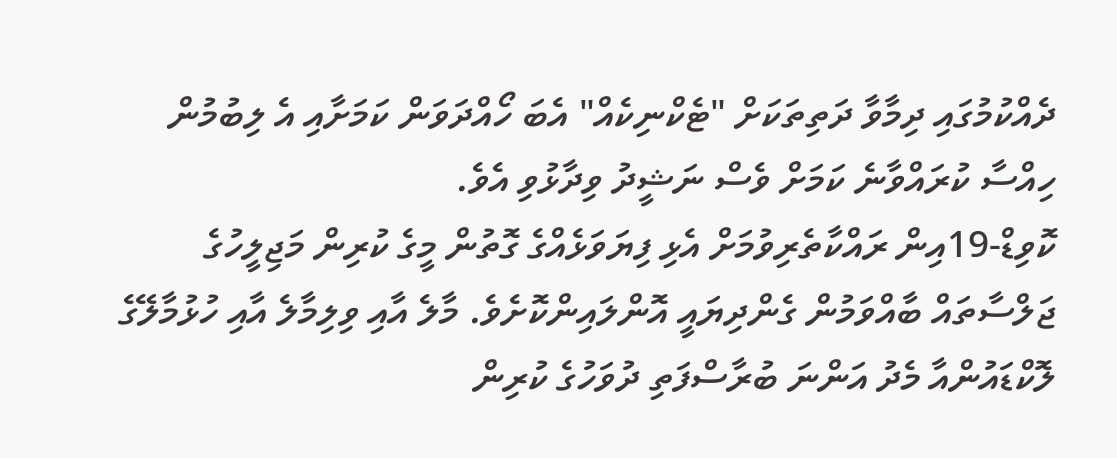ދެއްކުމުގައި ދިމާވާ ދަތިތަކަށް "ޓެކްނިކެއް" އެބަ ހޯއްދަވަން ކަމަށާއި އެ ލިބުމުން ހިއްސާ ކުރައްވާނެ ކަމަށް ވެސް ނަޝީދު ވިދާޅުވި އެވެ.
ކޮވިޑް-19އިން ރައްކާތެރިވުމަށް އެޅި ފިޔަވަޅެއްގެ ގޮތުން މީގެ ކުރިން މަޖިލީހުގެ ޖަލްސާތައް ބާއްވަމުން ގެންދިޔައީ އޮންލައިންކޮށެވެ. މާލެ އާއި ވިލިމާލެ އާއި ހުޅުމާލޭގެ ލޮކްޑައުންއާ މެދު އަންނަ ބުރާސްފަތި ދުވަހުގެ ކުރިން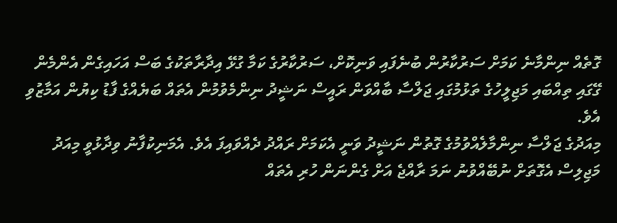ގޮތެއް ނިންމާނެ ކަމަށް ސަރުކާރުން ބުނެފައި ވަނިކޮށް، ސަރުކާރުގެ ކަމާ ގުޅޭ އިދާރާތަކުގެ ބަސް އަހައިގެން އެންމެން ގޭގައި ތިއްބައި މަޖިލީހުގެ ތަޅުމުގައި ޖަލްސާ ބާއްވަން ރައީސް ނަޝީދު ނިންމެވުމުން އެތައް ބަޔެއްގެ ފާޑު ކިޔުން އަމާޒުވި އެވެ.
މިއަދުގެ ޖަލްސާ ނިންމާލެއްވުމުގެ ގޮތުން ނަޝީދު ވަނީ އެކަމަށް ރައްދު ދެއްވައިފަ އެވެ. އެމަނިކުފާނު ވިދާޅުވީ މިއަދު މަޖިލިސް އެގޮތަށް ނުބޭއްވުނު ނަމަ ރާއްޖެ އަށް ގެންނަން ހުރި އެތައް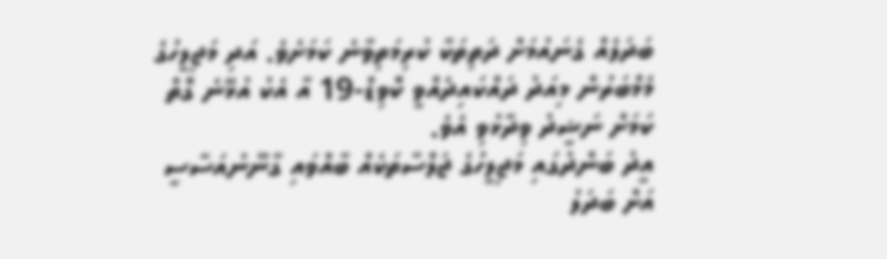ބަދަލެއް ގެނައުމަށް ދަތިތަކާ ކުރިމަތިވާނެ ކަމަށެވެ. އަދި މަޖިލީހުގެ މެމްބަރުން މިއަދު ދައްކައިދެއްވީ ކޮވިޑް-19 އާ އެކު އުޅޭނެ ގޮތް ކަމަށް ނަޝީދު ވިދާޅުވި އެވެ.
އީދު ބަންދުގައި މަޖިލީހުގެ ޖަލްސާތަކެއް ބާއްވައި ގާނޫނުއަސާސީ އަށް ބަދަލު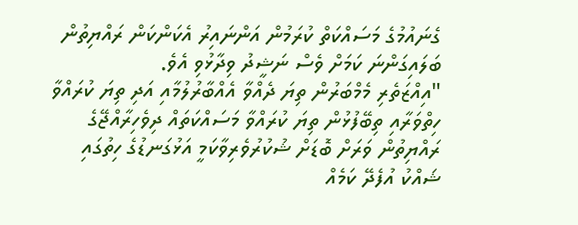ގެނައުމުގެ މަސައްކަތް ކުރަމުން އަންނައިރު އެކަންކަން ރައްޔިތުން ބަލައިގަންނަ ކަމަށް ވެސް ނަޝީދު ވިދާޅުވި އެވެ.
"އިއްޒަތެރި މެމްބަރުން ތިޔަ ދެއްވާ އެއްބާރުލުމާއި އަދި ތިޔަ ކުރައްވާ ހިތްވަރާއި ތިބޭފުޅުން ތިޔަ ކުރައްވާ މަސައްކަތައް ދިވެހިރާއްޖޭގެ ރައްޔިތުން ވަރަށް ބޮޑަށް ޝުކުރުވެރިވާކަމީ އަޅުގަނޑުގެ ހިތުގައި ޝައްކު އުފެދޭ ކަމެއް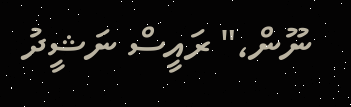ނޫން،" ރައީސް ނަޝީދު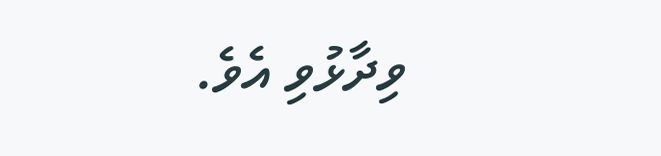ވިދާޅުވި އެވެ.